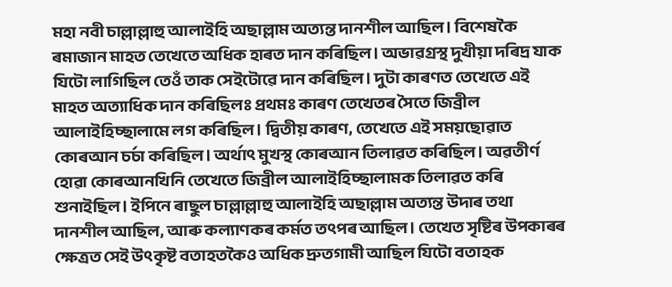মহা নবী চাল্লাল্লাহু আলাইহি অছাল্লাম অত্যন্ত দানশীল আছিল। বিশেষকৈ ৰমাজান মাহত তেখেতে অধিক হাৰত দান কৰিছিল। অভাৱগ্ৰস্থ দুখীয়া দৰিদ্ৰ যাক যিটো লাগিছিল তেওঁ তাক সেইটোৱে দান কৰিছিল। দুটা কাৰণত তেখেতে এই মাহত অত্যাধিক দান কৰিছিলঃ প্ৰথমঃ কাৰণ তেখেতৰ সৈতে জিব্ৰীল আলাইহিচ্ছালামে লগ কৰিছিল। দ্বিতীয় কাৰণ, তেখেতে এই সময়ছোৱাত কোৰআন চৰ্চা কৰিছিল। অৰ্থাৎ মুখস্থ কোৰআন তিলাৱত কৰিছিল। অৱতীৰ্ণ হোৱা কোৰআনখিনি তেখেতে জিব্ৰীল আলাইহিচ্ছালামক তিলাৱত কৰি শুনাইছিল। ইপিনে ৰাছুল চাল্লাল্লাহু আলাইহি অছাল্লাম অত্যন্ত উদাৰ তথা দানশীল আছিল, আৰু কল্যাণকৰ কৰ্মত তৎপৰ আছিল। তেখেত সৃষ্টিৰ উপকাৰৰ ক্ষেত্ৰত সেই উৎকৃষ্ট বতাহতকৈও অধিক দ্ৰুতগামী আছিল যিটো বতাহক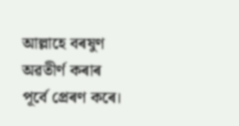আল্লাহে বৰষুণ অৱতীৰ্ণ কৰাৰ পূৰ্বে প্ৰেৰণ কৰে।